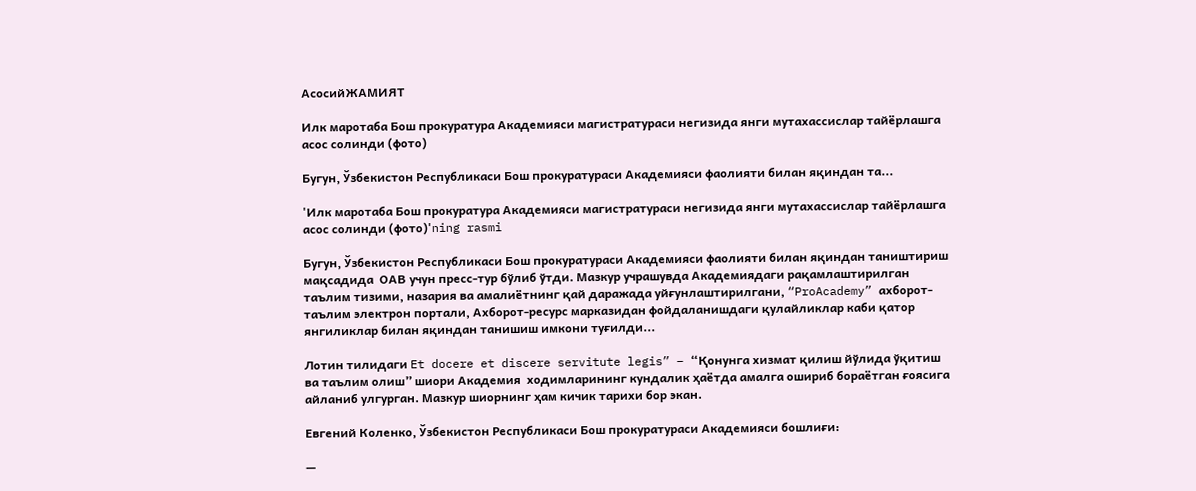АсосийЖАМИЯТ

Илк маротаба Бош прокуратура Академияси магистратураси негизида янги мутахассислар тайёрлашга асос солинди (фото)

Бугун, Ўзбекистон Республикаси Бош прокуратураси Академияси фаолияти билан яқиндан та...

'Илк маротаба Бош прокуратура Академияси магистратураси негизида янги мутахассислар тайёрлашга асос солинди (фото)'ning rasmi

Бугун, Ўзбекистон Республикаси Бош прокуратураси Академияси фаолияти билан яқиндан таништириш мақсадида  ОАВ учун пресс-тур бўлиб ўтди. Мазкур учрашувда Академиядаги рақамлаштирилган таълим тизими, назария ва амалиётнинг қай даражада уйғунлаштирилгани, “ProAcademy” ахборот-таълим электрон портали, Ахборот-ресурс марказидан фойдаланишдаги қулайликлар каби қатор янгиликлар билан яқиндан танишиш имкони туғилди...

Лотин тилидаги Et docere et discere servitute legis” – “Қонунга хизмат қилиш йўлида ўқитиш ва таълим олиш” шиори Академия  ходимларининг кундалик ҳаётда амалга ошириб бораётган ғоясига айланиб улгурган. Мазкур шиорнинг ҳам кичик тарихи бор экан.

Евгений Коленко, Ўзбекистон Республикаси Бош прокуратураси Академияси бошлиғи:

—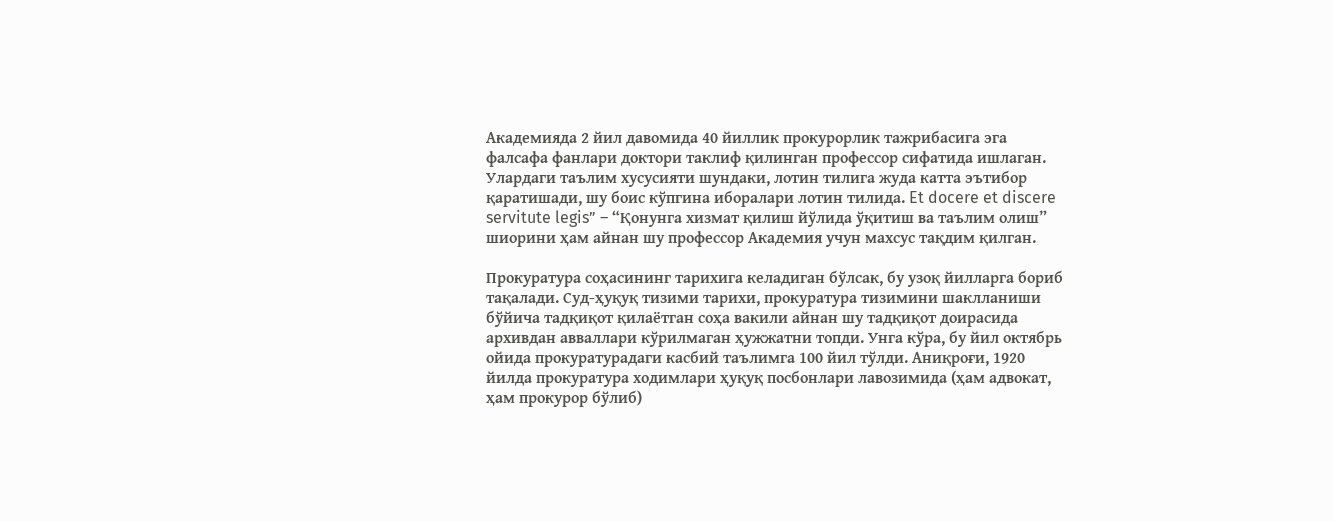Академияда 2 йил давомида 40 йиллик прокурорлик тажрибасига эга фалсафа фанлари доктори таклиф қилинган профессор сифатида ишлаган. Улардаги таълим хусусияти шундаки, лотин тилига жуда катта эътибор қаратишади, шу боис кўпгина иборалари лотин тилида. Et docere et discere servitute legis” – “Қонунга хизмат қилиш йўлида ўқитиш ва таълим олиш” шиорини ҳам айнан шу профессор Академия учун махсус тақдим қилган.

Прокуратура соҳасининг тарихига келадиган бўлсак, бу узоқ йилларга бориб тақалади. Суд-ҳуқуқ тизими тарихи, прокуратура тизимини шаклланиши бўйича тадқиқот қилаётган соҳа вакили айнан шу тадқиқот доирасида архивдан авваллари кўрилмаган ҳужжатни топди. Унга кўра, бу йил октябрь ойида прокуратурадаги касбий таълимга 100 йил тўлди. Аниқроғи, 1920 йилда прокуратура ходимлари ҳуқуқ посбонлари лавозимида (ҳам адвокат, ҳам прокурор бўлиб)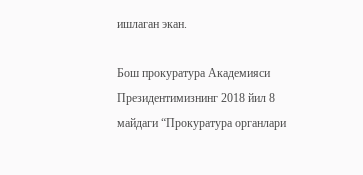ишлаган экан.

Бош прокуратура Академияси Президентимизнинг 2018 йил 8 майдаги “Прокуратура органлари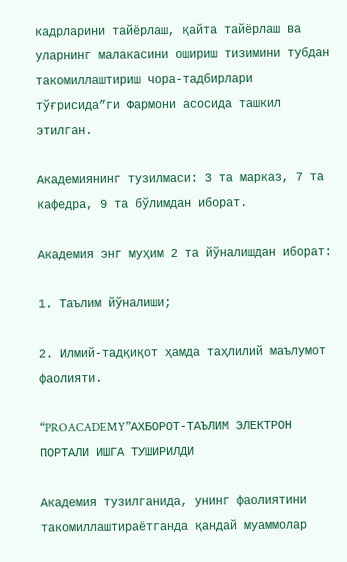кадрларини тайёрлаш, қайта тайёрлаш ва уларнинг малакасини ошириш тизимини тубдан такомиллаштириш чора-тадбирлари тўғрисида”ги Фармони асосида ташкил этилган.

Академиянинг тузилмаси: 3 та марказ, 7 та кафедра, 9 та бўлимдан иборат.

Академия энг муҳим 2 та йўналишдан иборат:

1. Таълим йўналиши;

2. Илмий-тадқиқот ҳамда таҳлилий маълумот фаолияти.

“PROACADEMY”АХБОРОТ-ТАЪЛИМ ЭЛЕКТРОН ПОРТАЛИ ИШГА ТУШИРИЛДИ

Академия тузилганида, унинг фаолиятини такомиллаштираётганда қандай муаммолар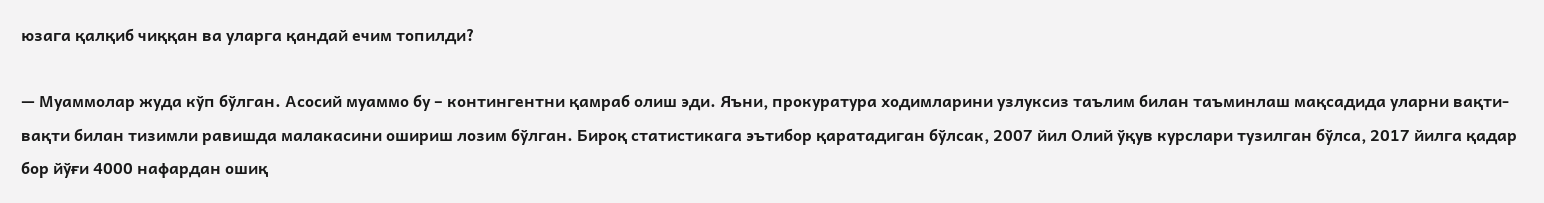юзага қалқиб чиққан ва уларга қандай ечим топилди?

— Муаммолар жуда кўп бўлган. Асосий муаммо бу – контингентни қамраб олиш эди. Яъни, прокуратура ходимларини узлуксиз таълим билан таъминлаш мақсадида уларни вақти-вақти билан тизимли равишда малакасини ошириш лозим бўлган. Бироқ статистикага эътибор қаратадиган бўлсак, 2007 йил Олий ўқув курслари тузилган бўлса, 2017 йилга қадар бор йўғи 4000 нафардан ошиқ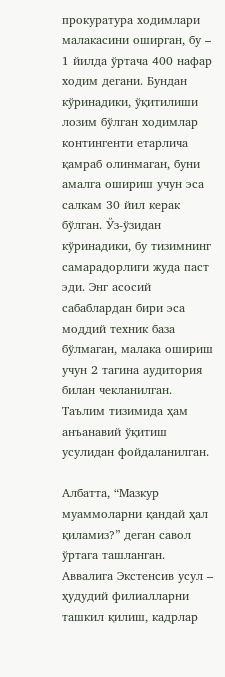прокуратура ходимлари малакасини оширган, бу – 1 йилда ўртача 400 нафар ходим дегани. Бундан кўринадики, ўқитилиши лозим бўлган ходимлар контингенти етарлича қамраб олинмаган, буни амалга ошириш учун эса салкам 30 йил керак бўлган. Ўз-ўзидан кўринадики, бу тизимнинг самарадорлиги жуда паст эди. Энг асосий сабаблардан бири эса моддий техник база бўлмаган, малака ошириш учун 2 тагина аудитория билан чекланилган. Таълим тизимида ҳам анъанавий ўқитиш усулидан фойдаланилган.

Албатта, “Мазкур муаммоларни қандай ҳал қиламиз?” деган савол ўртага ташланган. Аввалига Экстенсив усул – ҳудудий филиалларни ташкил қилиш, кадрлар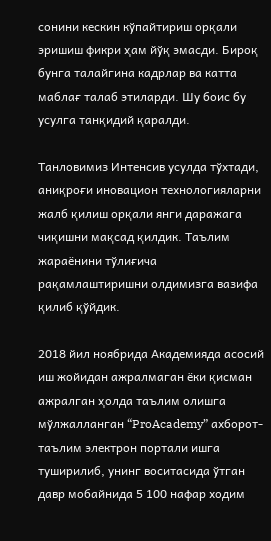сонини кескин кўпайтириш орқали эришиш фикри ҳам йўқ эмасди. Бироқ бунга талайгина кадрлар ва катта маблағ талаб этиларди. Шу боис бу усулга танқидий қаралди.

Танловимиз Интенсив усулда тўхтади, аниқроғи иновацион технологияларни жалб қилиш орқали янги даражага чиқишни мақсад қилдик. Таълим жараёнини тўлиғича рақамлаштиришни олдимизга вазифа қилиб қўйдик.

2018 йил ноябрида Академияда асосий иш жойидан ажралмаган ёки қисман ажралган ҳолда таълим олишга мўлжалланган “ProAcademy” ахборот-таълим электрон портали ишга туширилиб, унинг воситасида ўтган давр мобайнида 5 100 нафар ходим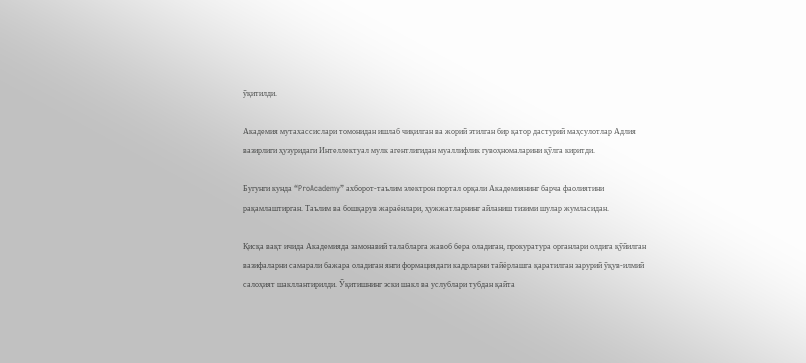ўқитилди.

Академия мутахассислари томонидан ишлаб чиқилган ва жорий этилган бир қатор дастурий маҳсулотлар Адлия вазирлиги ҳузуридаги Интеллектуал мулк агентлигидан муаллифлик гувоҳномаларини қўлга киритди.

Бугунги кунда “ProAcademy” ахборот-таълим электрон портал орқали Академиянинг барча фаолиятини рақамлаштирган. Таълим ва бошқарув жараёнлари, ҳужжатларнинг айланиш тизими шулар жумласидан.

Қисқа вақт ичида Академияда замонавий талабларга жавоб бера оладиган, прокуратура органлари олдига қўйилган вазифаларни самарали бажара оладиган янги формациядаги кадрларни тайёрлашга қаратилган зарурий ўқув-илмий салоҳият шакллантирилди. Ўқитишнинг эски шакл ва услублари тубдан қайта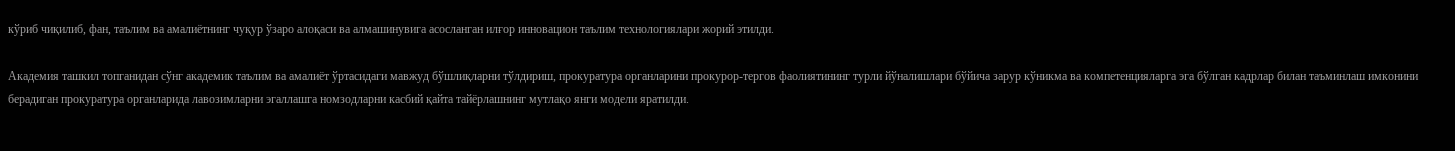кўриб чиқилиб, фан, таълим ва амалиётнинг чуқур ўзаро алоқаси ва алмашинувига асосланган илғор инновацион таълим технологиялари жорий этилди.

Академия ташкил топганидан сўнг академик таълим ва амалиёт ўртасидаги мавжуд бўшлиқларни тўлдириш, прокуратура органларини прокурор-тергов фаолиятининг турли йўналишлари бўйича зарур кўникма ва компетенцияларга эга бўлган кадрлар билан таъминлаш имконини берадиган прокуратура органларида лавозимларни эгаллашга номзодларни касбий қайта тайёрлашнинг мутлақо янги модели яратилди.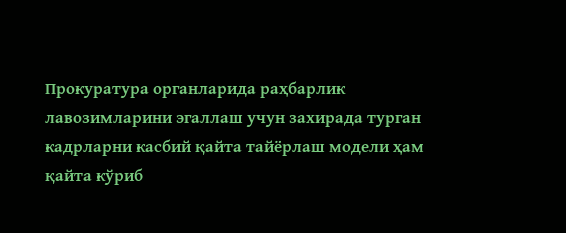Прокуратура органларида раҳбарлик лавозимларини эгаллаш учун захирада турган кадрларни касбий қайта тайёрлаш модели ҳам қайта кўриб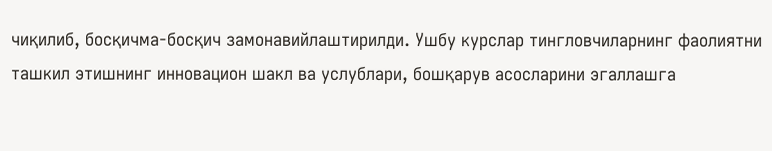чиқилиб, босқичма-босқич замонавийлаштирилди. Ушбу курслар тингловчиларнинг фаолиятни ташкил этишнинг инновацион шакл ва услублари, бошқарув асосларини эгаллашга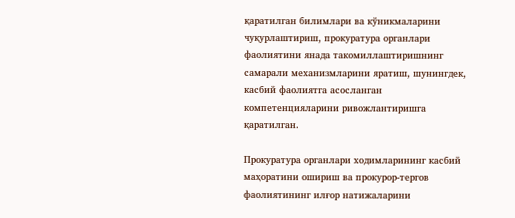қаратилган билимлари ва кўникмаларини чуқурлаштириш, прокуратура органлари фаолиятини янада такомиллаштиришнинг самарали механизмларини яратиш, шунингдек, касбий фаолиятга асосланган компетенцияларини ривожлантиришга қаратилган.

Прокуратура органлари ходимларининг касбий маҳоратини ошириш ва прокурор-тергов фаолиятининг илғор натижаларини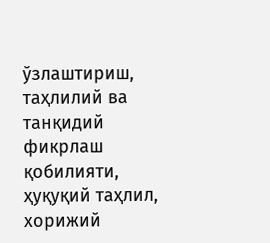ўзлаштириш, таҳлилий ва танқидий фикрлаш қобилияти, ҳуқуқий таҳлил, хорижий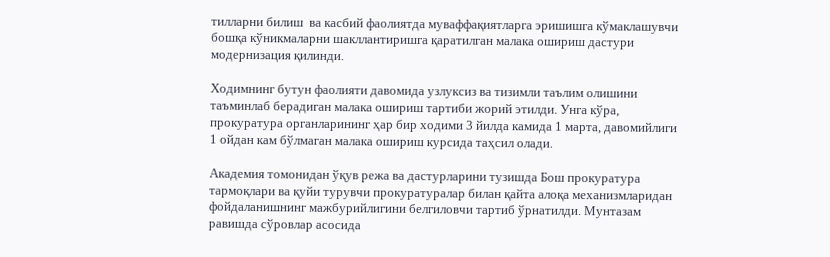тилларни билиш  ва касбий фаолиятда муваффақиятларга эришишга кўмаклашувчи бошқа кўникмаларни шакллантиришга қаратилган малака ошириш дастури модернизация қилинди.

Ходимнинг бутун фаолияти давомида узлуксиз ва тизимли таълим олишини таъминлаб берадиган малака ошириш тартиби жорий этилди. Унга кўра, прокуратура органларининг ҳар бир ходими 3 йилда камида 1 марта, давомийлиги 1 ойдан кам бўлмаган малака ошириш курсида таҳсил олади.

Академия томонидан ўқув режа ва дастурларини тузишда Бош прокуратура тармоқлари ва қуйи турувчи прокуратуралар билан қайта алоқа механизмларидан фойдаланишнинг мажбурийлигини белгиловчи тартиб ўрнатилди. Мунтазам равишда сўровлар асосида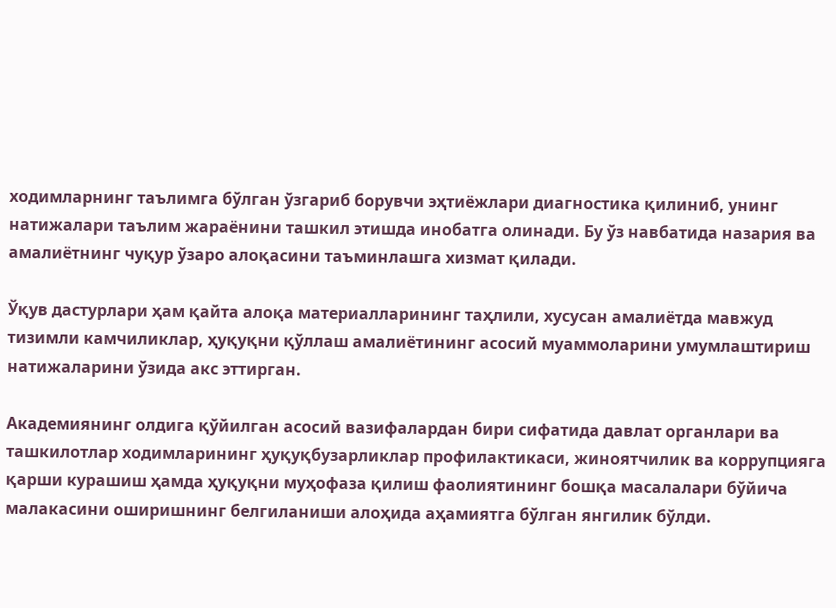ходимларнинг таълимга бўлган ўзгариб борувчи эҳтиёжлари диагностика қилиниб, унинг натижалари таълим жараёнини ташкил этишда инобатга олинади. Бу ўз навбатида назария ва амалиётнинг чуқур ўзаро алоқасини таъминлашга хизмат қилади.

Ўқув дастурлари ҳам қайта алоқа материалларининг таҳлили, хусусан амалиётда мавжуд тизимли камчиликлар, ҳуқуқни қўллаш амалиётининг асосий муаммоларини умумлаштириш натижаларини ўзида акс эттирган.

Академиянинг олдига қўйилган асосий вазифалардан бири сифатида давлат органлари ва ташкилотлар ходимларининг ҳуқуқбузарликлар профилактикаси, жиноятчилик ва коррупцияга қарши курашиш ҳамда ҳуқуқни муҳофаза қилиш фаолиятининг бошқа масалалари бўйича малакасини оширишнинг белгиланиши алоҳида аҳамиятга бўлган янгилик бўлди.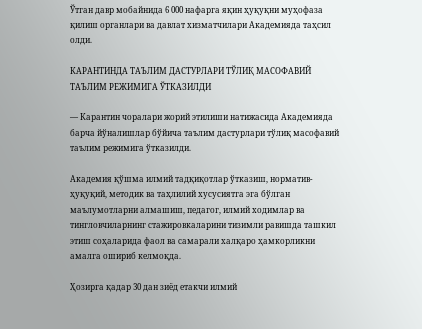Ўтган давр мобайнида 6 000 нафарга яқин ҳуқуқни муҳофаза қилиш органлари ва давлат хизматчилари Академияда таҳсил олди.

КАРАНТИНДА ТАЪЛИМ ДАСТУРЛАРИ ТЎЛИҚ МАСОФАВИЙ ТАЪЛИМ РЕЖИМИГА ЎТКАЗИЛДИ

— Карантин чоралари жорий этилиши натижасида Академияда барча йўналишлар бўйича таълим дастурлари тўлиқ масофавий таълим режимига ўтказилди.

Академия қўшма илмий тадқиқотлар ўтказиш, норматив-ҳуқуқий, методик ва таҳлилий хусусиятга эга бўлган маълумотларни алмашиш, педагог, илмий ходимлар ва тингловчиларнинг стажировкаларини тизимли равишда ташкил этиш соҳаларида фаол ва самарали халқаро ҳамкорликни амалга ошириб келмоқда.

Ҳозирга қадар 30 дан зиёд етакчи илмий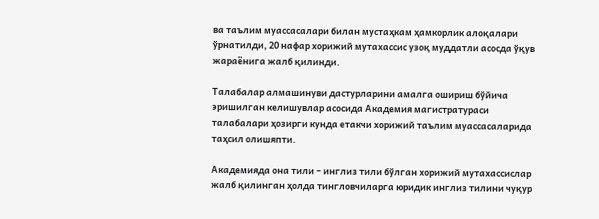ва таълим муассасалари билан мустаҳкам ҳамкорлик алоқалари ўрнатилди, 20 нафар хорижий мутахассис узоқ муддатли асосда ўқув жараёнига жалб қилинди.

Талабалар алмашинуви дастурларини амалга ошириш бўйича эришилган келишувлар асосида Академия магистратураси талабалари ҳозирги кунда етакчи хорижий таълим муассасаларида таҳсил олишяпти.

Академияда она тили – инглиз тили бўлган хорижий мутахассислар жалб қилинган ҳолда тингловчиларга юридик инглиз тилини чуқур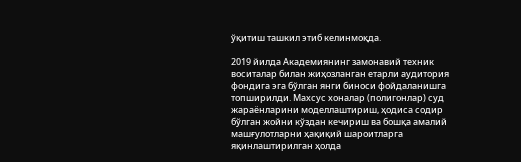ўқитиш ташкил этиб келинмоқда.

2019 йилда Академиянинг замонавий техник воситалар билан жиҳозланган етарли аудитория фондига эга бўлган янги биноси фойдаланишга топширилди. Махсус хоналар (полигонлар) суд жараёнларини моделлаштириш, ҳодиса содир бўлган жойни кўздан кечириш ва бошқа амалий машғулотларни ҳақиқий шароитларга яқинлаштирилган ҳолда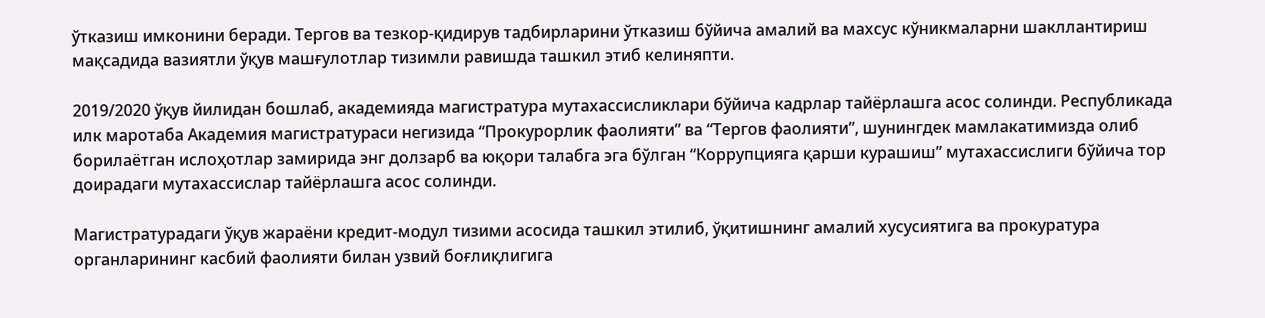ўтказиш имконини беради. Тергов ва тезкор-қидирув тадбирларини ўтказиш бўйича амалий ва махсус кўникмаларни шакллантириш мақсадида вазиятли ўқув машғулотлар тизимли равишда ташкил этиб келиняпти.

2019/2020 ўқув йилидан бошлаб, академияда магистратура мутахассисликлари бўйича кадрлар тайёрлашга асос солинди. Республикада илк маротаба Академия магистратураси негизида “Прокурорлик фаолияти” ва “Тергов фаолияти”, шунингдек мамлакатимизда олиб борилаётган ислоҳотлар замирида энг долзарб ва юқори талабга эга бўлган “Коррупцияга қарши курашиш” мутахассислиги бўйича тор доирадаги мутахассислар тайёрлашга асос солинди.

Магистратурадаги ўқув жараёни кредит-модул тизими асосида ташкил этилиб, ўқитишнинг амалий хусусиятига ва прокуратура органларининг касбий фаолияти билан узвий боғлиқлигига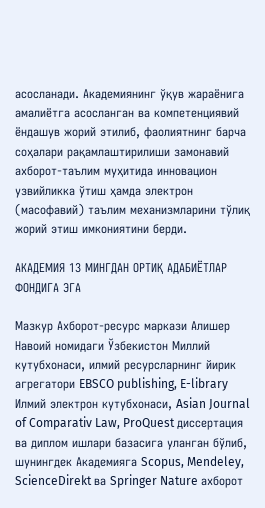асосланади. Академиянинг ўқув жараёнига амалиётга асосланган ва компетенциявий ёндашув жорий этилиб, фаолиятнинг барча соҳалари рақамлаштирилиши замонавий ахборот-таълим муҳитида инновацион узвийликка ўтиш ҳамда электрон (масофавий) таълим механизмларини тўлиқ жорий этиш имкониятини берди.

АКАДЕМИЯ 13 МИНГДАН ОРТИҚ АДАБИЁТЛАР ФОНДИГА ЭГА

Мазкур Ахборот-ресурс маркази Алишер Навоий номидаги Ўзбекистон Миллий кутубхонаси, илмий ресурсларнинг йирик агрегатори EBSCO publishing, E-library Илмий электрон кутубхонаси, Asian Journal of Comparativ Law, ProQuest диссертация ва диплом ишлари базасига уланган бўлиб, шунингдек Академияга Scopus, Mendeley, ScienceDirekt ва Springer Nature ахборот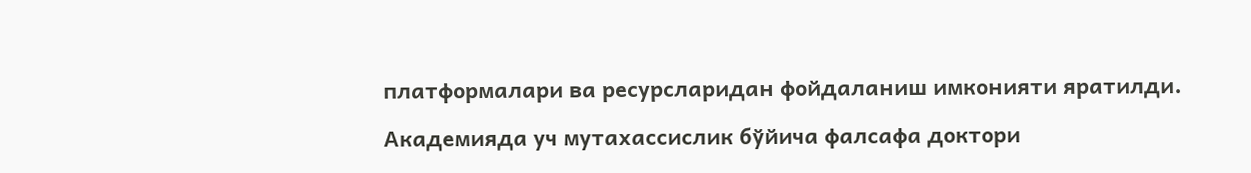платформалари ва ресурсларидан фойдаланиш имконияти яратилди.

Академияда уч мутахассислик бўйича фалсафа доктори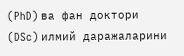(PhD) ва фан доктори (DSc) илмий даражаларини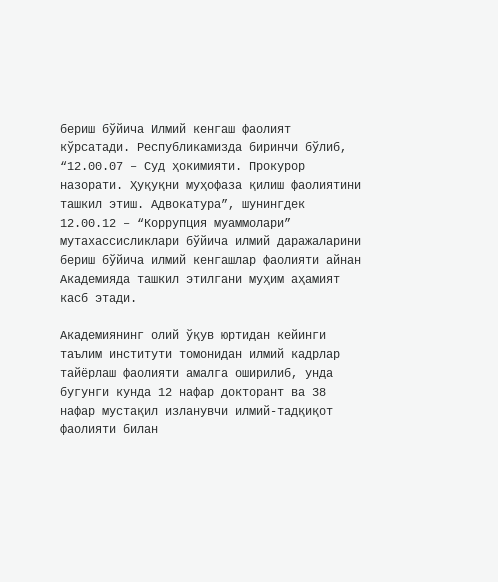бериш бўйича Илмий кенгаш фаолият кўрсатади. Республикамизда биринчи бўлиб, “12.00.07 – Суд ҳокимияти. Прокурор назорати. Ҳуқуқни муҳофаза қилиш фаолиятини ташкил этиш. Адвокатура”, шунингдек 12.00.12 – “Коррупция муаммолари” мутахассисликлари бўйича илмий даражаларини бериш бўйича илмий кенгашлар фаолияти айнан Академияда ташкил этилгани муҳим аҳамият касб этади.

Академиянинг олий ўқув юртидан кейинги таълим институти томонидан илмий кадрлар тайёрлаш фаолияти амалга оширилиб, унда бугунги кунда 12 нафар докторант ва 38 нафар мустақил изланувчи илмий-тадқиқот фаолияти билан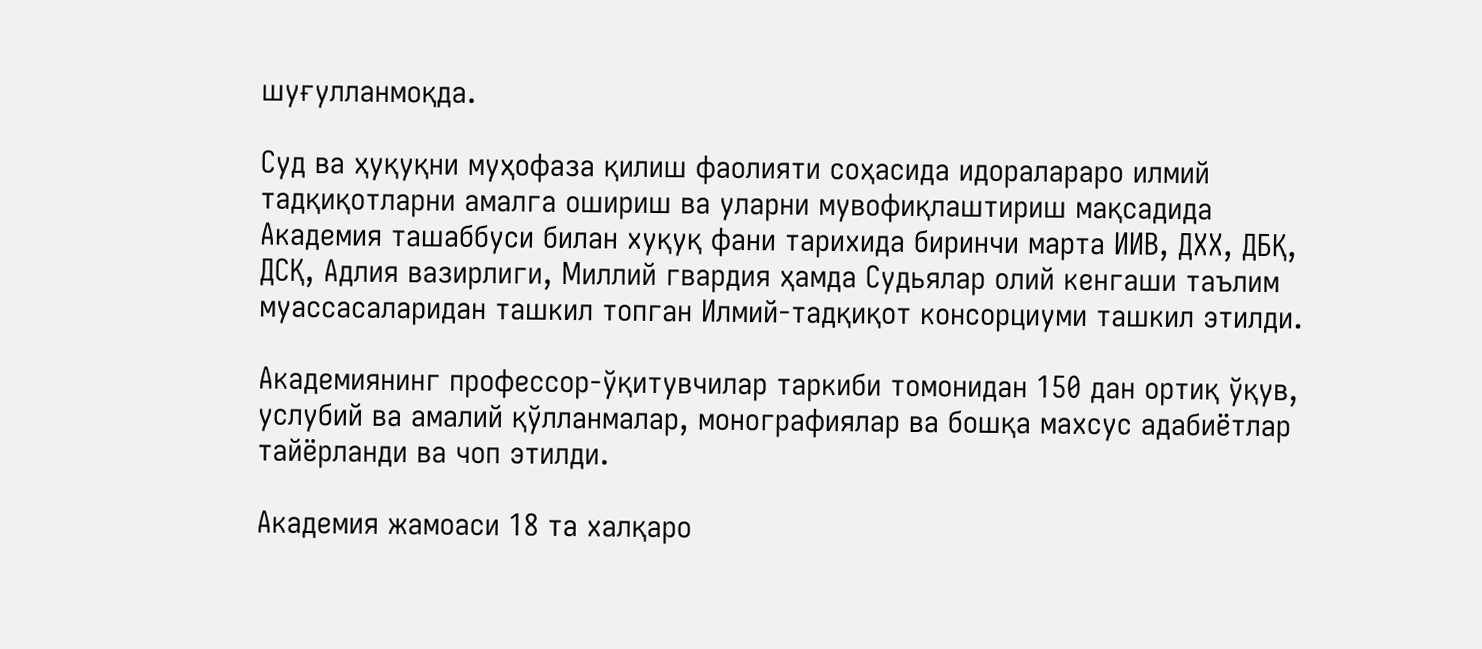шуғулланмоқда.

Суд ва ҳуқуқни муҳофаза қилиш фаолияти соҳасида идоралараро илмий тадқиқотларни амалга ошириш ва уларни мувофиқлаштириш мақсадида Академия ташаббуси билан хуқуқ фани тарихида биринчи марта ИИВ, ДХХ, ДБҚ, ДСҚ, Адлия вазирлиги, Миллий гвардия ҳамда Судьялар олий кенгаши таълим муассасаларидан ташкил топган Илмий-тадқиқот консорциуми ташкил этилди.

Академиянинг профессор-ўқитувчилар таркиби томонидан 150 дан ортиқ ўқув, услубий ва амалий қўлланмалар, монографиялар ва бошқа махсус адабиётлар тайёрланди ва чоп этилди.

Академия жамоаси 18 та халқаро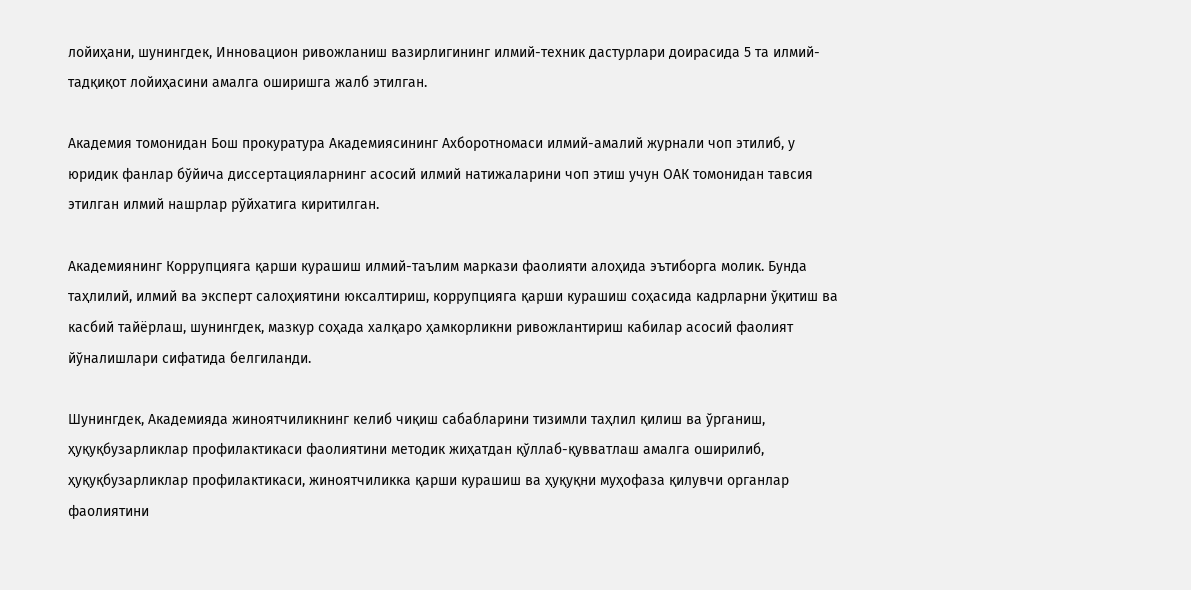лойиҳани, шунингдек, Инновацион ривожланиш вазирлигининг илмий-техник дастурлари доирасида 5 та илмий-тадқиқот лойиҳасини амалга оширишга жалб этилган.

Академия томонидан Бош прокуратура Академиясининг Ахборотномаси илмий-амалий журнали чоп этилиб, у юридик фанлар бўйича диссертацияларнинг асосий илмий натижаларини чоп этиш учун ОАК томонидан тавсия этилган илмий нашрлар рўйхатига киритилган.

Академиянинг Коррупцияга қарши курашиш илмий-таълим маркази фаолияти алоҳида эътиборга молик. Бунда таҳлилий, илмий ва эксперт салоҳиятини юксалтириш, коррупцияга қарши курашиш соҳасида кадрларни ўқитиш ва касбий тайёрлаш, шунингдек, мазкур соҳада халқаро ҳамкорликни ривожлантириш кабилар асосий фаолият йўналишлари сифатида белгиланди.

Шунингдек, Академияда жиноятчиликнинг келиб чиқиш сабабларини тизимли таҳлил қилиш ва ўрганиш, ҳуқуқбузарликлар профилактикаси фаолиятини методик жиҳатдан қўллаб-қувватлаш амалга оширилиб, ҳуқуқбузарликлар профилактикаси, жиноятчиликка қарши курашиш ва ҳуқуқни муҳофаза қилувчи органлар фаолиятини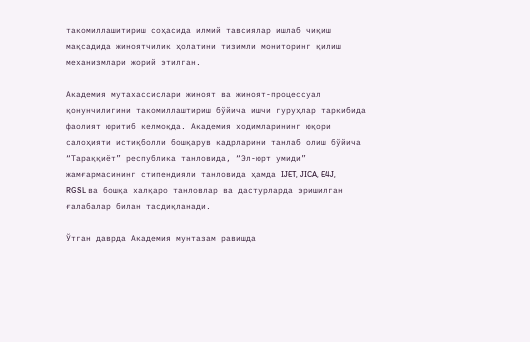такомиллашитириш соҳасида илмий тавсиялар ишлаб чиқиш мақсадида жиноятчилик ҳолатини тизимли мониторинг қилиш механизмлари жорий этилган.

Академия мутахассислари жиноят ва жиноят-процессуал қонунчилигини такомиллаштириш бўйича ишчи гуруҳлар таркибида фаолият юритиб келмоқда. Академия ходимларининг юқори салоҳияти истиқболли бошқарув кадрларини танлаб олиш бўйича “Тараққиёт” республика танловида, “Эл-юрт умиди” жамғармасининг стипендияли танловида ҳамда IJET, JICA, E4J, RGSL ва бошқа халқаро танловлар ва дастурларда эришилган ғалабалар билан тасдиқланади.

Ўтган даврда Академия мунтазам равишда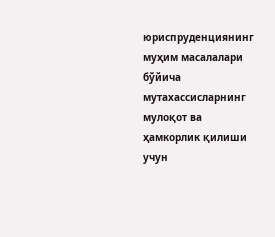юриспруденциянинг муҳим масалалари бўйича мутахассисларнинг мулоқот ва ҳамкорлик қилиши учун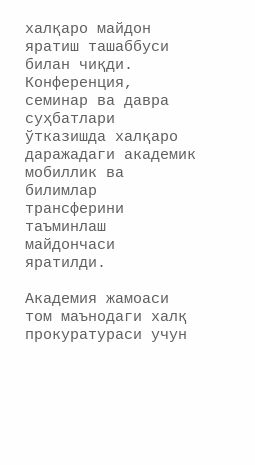халқаро майдон яратиш ташаббуси билан чиқди. Конференция, семинар ва давра суҳбатлари ўтказишда халқаро даражадаги академик мобиллик ва билимлар трансферини таъминлаш майдончаси яратилди.

Академия жамоаси том маънодаги халқ прокуратураси учун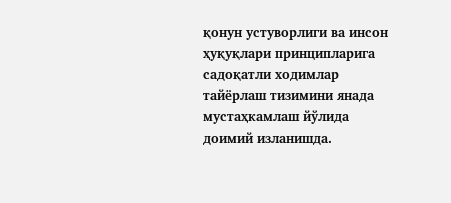қонун устуворлиги ва инсон ҳуқуқлари принципларига садоқатли ходимлар тайёрлаш тизимини янада мустаҳкамлаш йўлида доимий изланишда.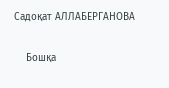Садоқат АЛЛАБЕРГАНОВА

    Бошқа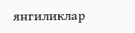янгиликлар